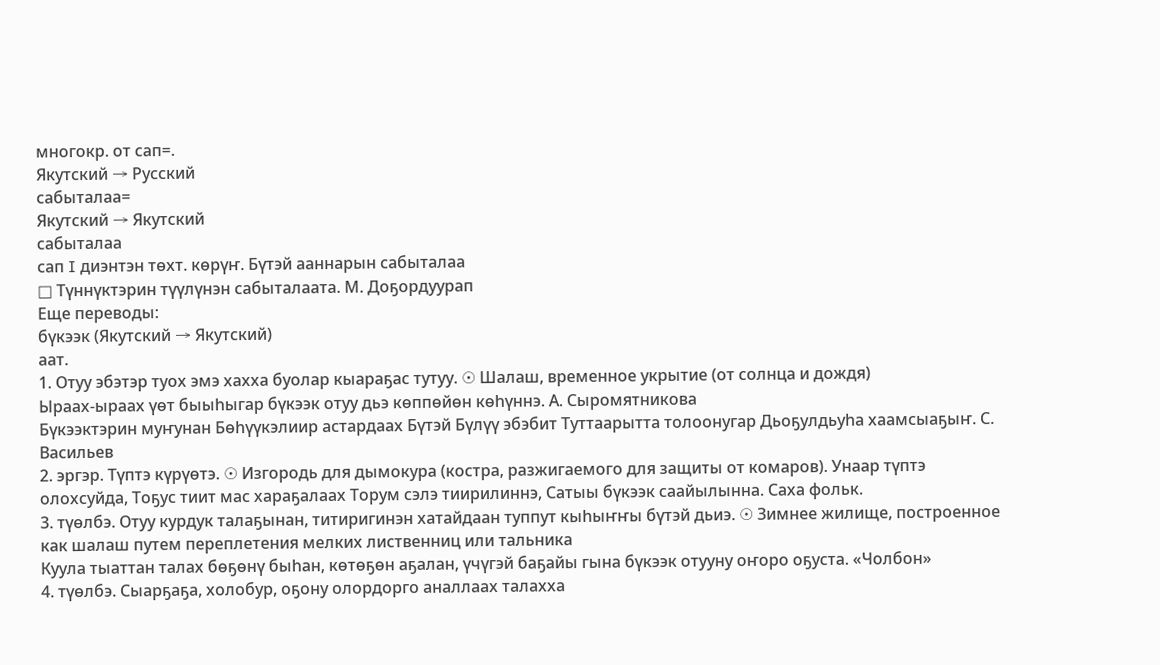многокр. от сап=.
Якутский → Русский
сабыталаа=
Якутский → Якутский
сабыталаа
сап I диэнтэн төхт. көрүҥ. Бүтэй ааннарын сабыталаа
□ Түннүктэрин түүлүнэн сабыталаата. М. Доҕордуурап
Еще переводы:
бүкээк (Якутский → Якутский)
аат.
1. Отуу эбэтэр туох эмэ хахха буолар кыараҕас тутуу. ☉ Шалаш, временное укрытие (от солнца и дождя)
Ыраах-ыраах үөт быыһыгар бүкээк отуу дьэ көппөйөн көһүннэ. А. Сыромятникова
Бүкээктэрин муҥунан Бөһүүкэлиир астардаах Бүтэй Бүлүү эбэбит Туттаарытта толоонугар Дьоҕулдьуһа хаамсыаҕыҥ. С. Васильев
2. эргэр. Түптэ күрүөтэ. ☉ Изгородь для дымокура (костра, разжигаемого для защиты от комаров). Унаар түптэ олохсуйда, Тоҕус тиит мас хараҕалаах Торум сэлэ тиирилиннэ, Сатыы бүкээк саайылынна. Саха фольк.
3. түөлбэ. Отуу курдук талаҕынан, титиригинэн хатайдаан туппут кыһыҥҥы бүтэй дьиэ. ☉ Зимнее жилище, построенное как шалаш путем переплетения мелких лиственниц или тальника
Куула тыаттан талах бөҕөнү быһан, көтөҕөн аҕалан, үчүгэй баҕайы гына бүкээк отууну оҥоро оҕуста. «Чолбон»
4. түөлбэ. Сыарҕаҕа, холобур, оҕону олордорго аналлаах талахха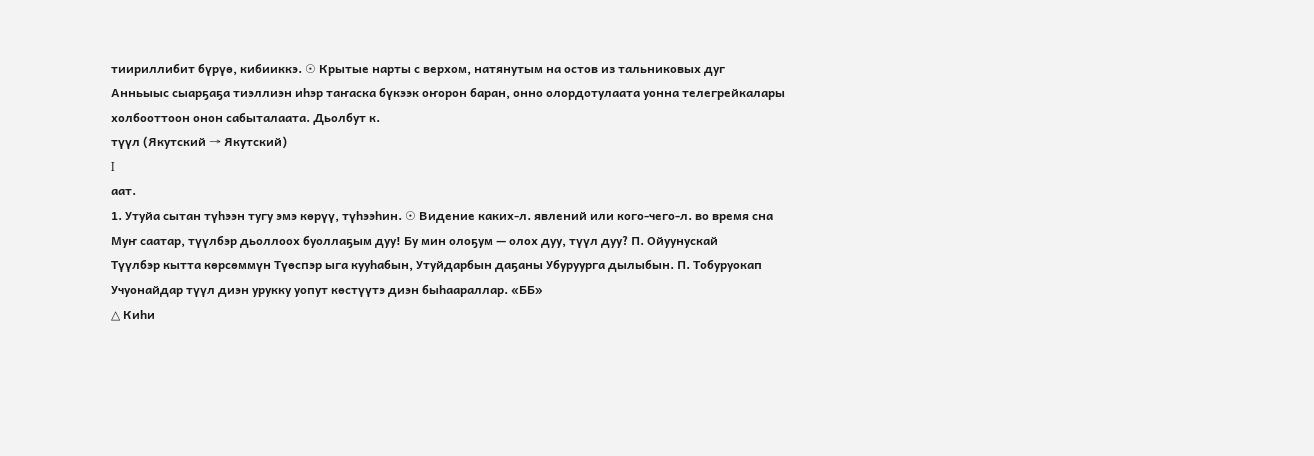тиириллибит бүрүө, кибииккэ. ☉ Крытые нарты с верхом, натянутым на остов из тальниковых дуг
Анньыыс сыарҕаҕа тиэллиэн иһэр таҥаска бүкээк оҥорон баран, онно олордотулаата уонна телегрейкалары холбооттоон онон сабыталаата. Дьолбут к.
түүл (Якутский → Якутский)
I
аат.
1. Утуйа сытан түһээн тугу эмэ көрүү, түһээһин. ☉ Видение каких-л. явлений или кого-чего-л. во время сна
Муҥ саатар, түүлбэр дьоллоох буоллаҕым дуу! Бу мин олоҕум — олох дуу, түүл дуу? П. Ойуунускай
Түүлбэр кытта көрсөммүн Түөспэр ыга кууһабын, Утуйдарбын даҕаны Убуруурга дылыбын. П. Тобуруокап
Учуонайдар түүл диэн урукку уопут көстүүтэ диэн быһаараллар. «ББ»
△ Киһи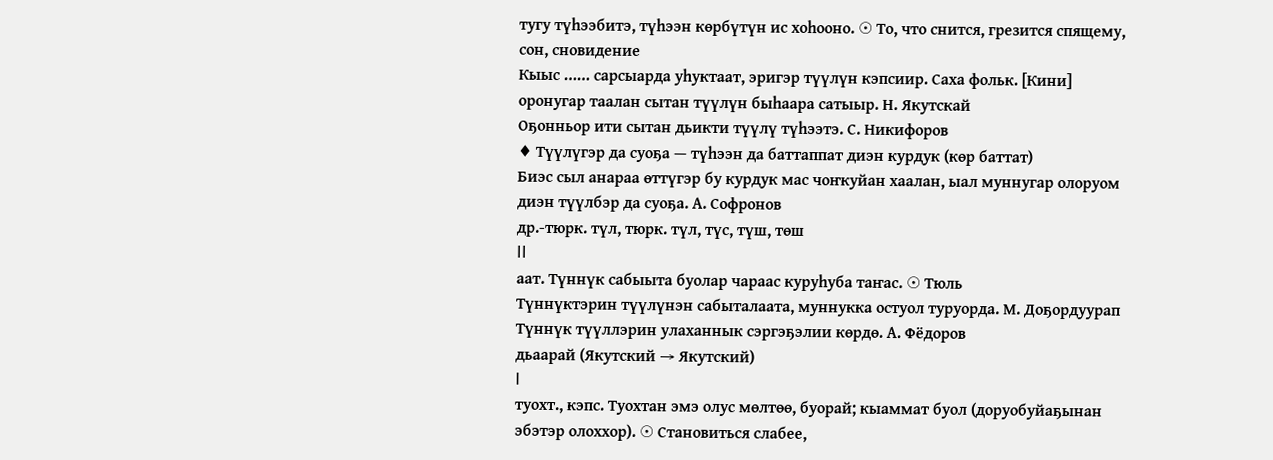тугу түһээбитэ, түһээн көрбүтүн ис хоһооно. ☉ То, что снится, грезится спящему, сон, сновидение
Кыыс …… сарсыарда уһуктаат, эригэр түүлүн кэпсиир. Саха фольк. [Кини] оронугар таалан сытан түүлүн быһаара сатыыр. Н. Якутскай
Оҕонньор ити сытан дьикти түүлү түһээтэ. С. Никифоров
♦ Түүлүгэр да суоҕа — түһээн да баттаппат диэн курдук (көр баттат)
Биэс сыл анараа өттүгэр бу курдук мас чоҥкуйан хаалан, ыал муннугар олоруом диэн түүлбэр да суоҕа. А. Софронов
др.-тюрк. түл, тюрк. түл, түс, түш, төш
II
аат. Түннүк сабыыта буолар чараас куруһуба таҥас. ☉ Тюль
Түннүктэрин түүлүнэн сабыталаата, муннукка остуол туруорда. М. Доҕордуурап
Түннүк түүллэрин улаханнык сэргэҕэлии көрдө. А. Фёдоров
дьаарай (Якутский → Якутский)
I
туохт., кэпс. Туохтан эмэ олус мөлтөө, буорай; кыаммат буол (доруобуйаҕынан эбэтэр олоххор). ☉ Становиться слабее,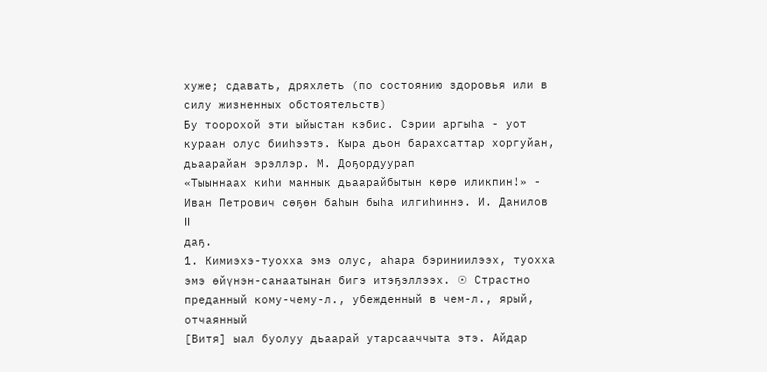хуже; сдавать, дряхлеть (по состоянию здоровья или в силу жизненных обстоятельств)
Бу тоорохой эти ыйыстан кэбис. Сэрии аргыһа - уот кураан олус бииһээтэ. Кыра дьон барахсаттар хоргуйан, дьаарайан эрэллэр. М. Доҕордуурап
«Тыыннаах киһи маннык дьаарайбытын көрө иликпин!» - Иван Петрович сөҕөн баһын быһа илгиһиннэ. И. Данилов
II
даҕ.
1. Кимиэхэ-туохха эмэ олус, аһара бэриниилээх, туохха эмэ өйүнэн-санаатынан бигэ итэҕэллээх. ☉ Страстно преданный кому-чему-л., убежденный в чем-л., ярый, отчаянный
[Витя] ыал буолуу дьаарай утарсааччыта этэ. Айдар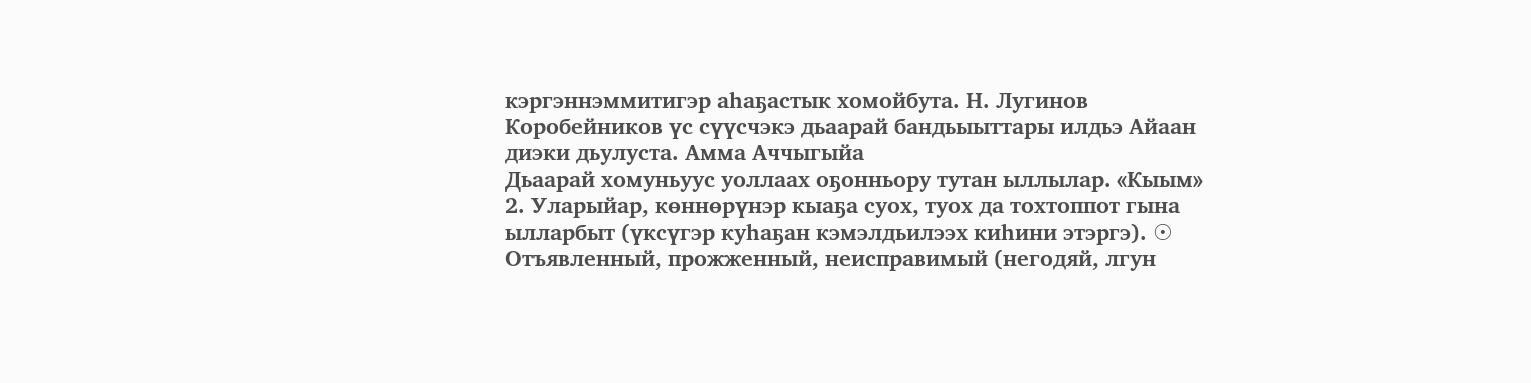кэргэннэммитигэр аһаҕастык хомойбута. Н. Лугинов
Коробейников үс сүүсчэкэ дьаарай бандьыыттары илдьэ Айаан диэки дьулуста. Амма Аччыгыйа
Дьаарай хомуньуус уоллаах оҕонньору тутан ыллылар. «Кыым»
2. Уларыйар, көннөрүнэр кыаҕа суох, туох да тохтоппот гына ылларбыт (үксүгэр куһаҕан кэмэлдьилээх киһини этэргэ). ☉ Отъявленный, прожженный, неисправимый (негодяй, лгун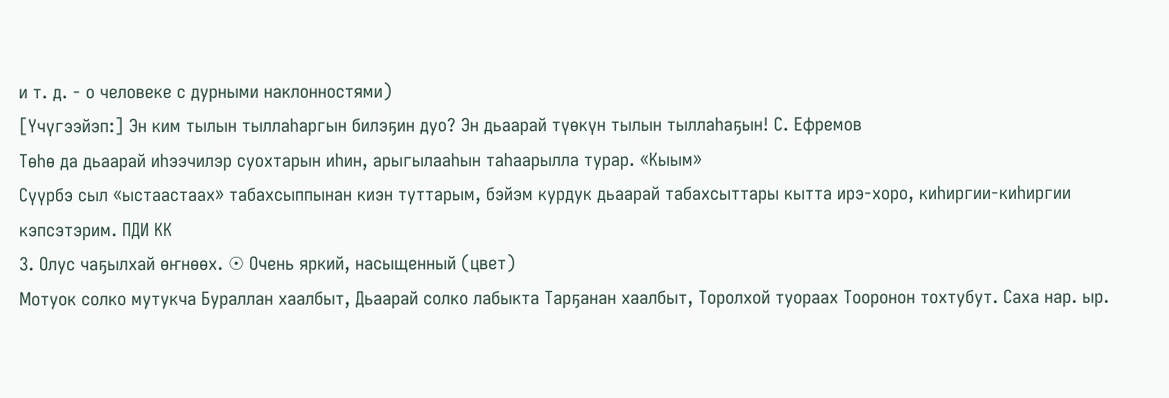и т. д. - о человеке с дурными наклонностями)
[Үчүгээйэп:] Эн ким тылын тыллаһаргын билэҕин дуо? Эн дьаарай түөкүн тылын тыллаһаҕын! С. Ефремов
Төһө да дьаарай иһээчилэр суохтарын иһин, арыгылааһын таһаарылла турар. «Кыым»
Сүүрбэ сыл «ыстаастаах» табахсыппынан киэн туттарым, бэйэм курдук дьаарай табахсыттары кытта ирэ-хоро, киһиргии-киһиргии кэпсэтэрим. ПДИ КК
3. Олус чаҕылхай өҥнөөх. ☉ Очень яркий, насыщенный (цвет)
Мотуок солко мутукча Бураллан хаалбыт, Дьаарай солко лабыкта Тарҕанан хаалбыт, Торолхой туораах Тооронон тохтубут. Саха нар. ыр.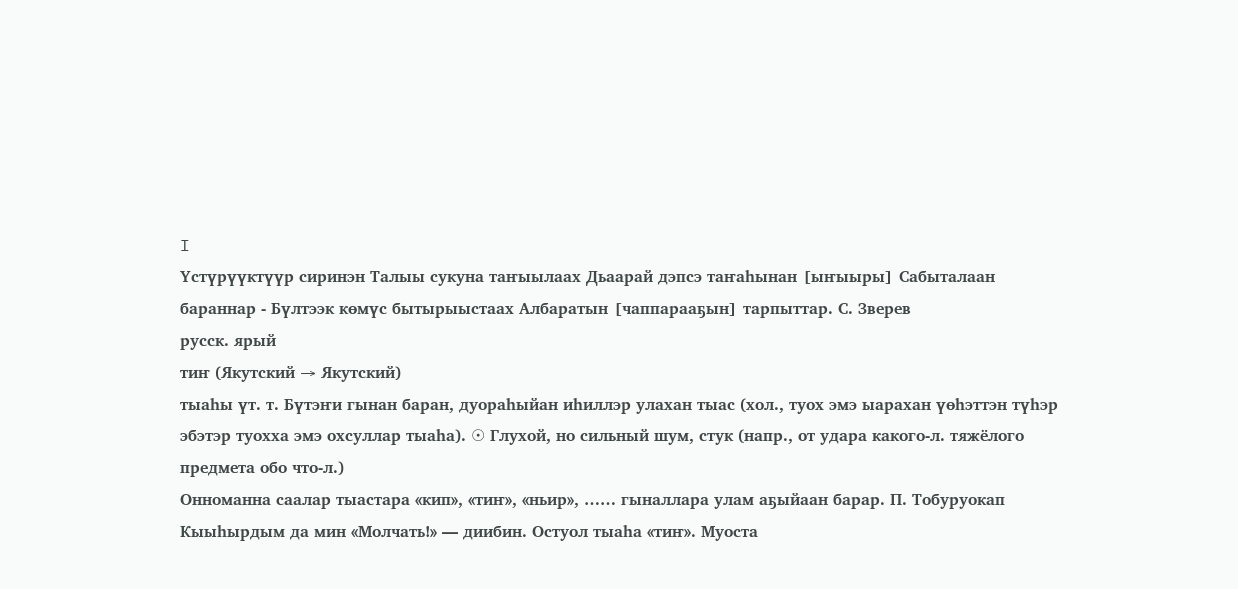I
Үстүрүүктүүр сиринэн Талыы сукуна таҥыылаах Дьаарай дэпсэ таҥаһынан [ыҥыыры] Сабыталаан бараннар - Бүлтээк көмүс бытырыыстаах Албаратын [чаппарааҕын] тарпыттар. С. Зверев
русск. ярый
тиҥ (Якутский → Якутский)
тыаһы үт. т. Бүтэҥи гынан баран, дуораһыйан иһиллэр улахан тыас (хол., туох эмэ ыарахан үөһэттэн түһэр эбэтэр туохха эмэ охсуллар тыаһа). ☉ Глухой, но сильный шум, стук (напр., от удара какого-л. тяжёлого предмета обо что-л.)
Онноманна саалар тыастара «кип», «тиҥ», «ньир», …… гыналлара улам аҕыйаан барар. П. Тобуруокап
Кыыһырдым да мин «Молчать!» — диибин. Остуол тыаһа «тиҥ». Муоста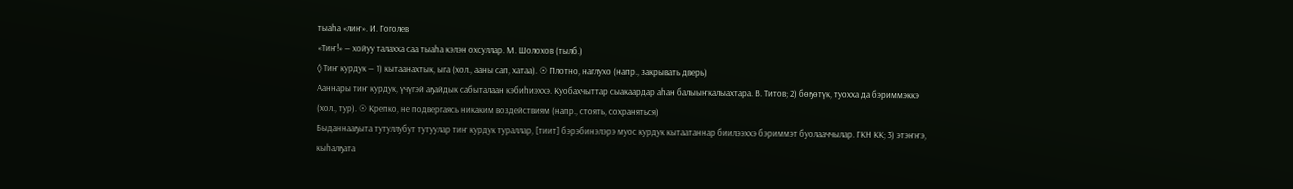тыаһа «лиҥ». И. Гоголев
«Тиҥ!» — хойуу талахха саа тыаһа кэлэн охсуллар. М. Шолохов (тылб.)
◊ Тиҥ курдук — 1) кытаанахтык, ыга (хол., ааны сап, хатаа). ☉ Плотно, наглухо (напр., закрывать дверь)
Ааннары тиҥ курдук, үчүгэй аҕайдык сабыталаан кэбиһиэххэ. Куобахчыттар сыакаардар аһан балыыҥкалыахтара. В. Титов; 2) бөҕөтүк, туохха да бэриммэккэ (хол., тур). ☉ Крепко, не подвергаясь никаким воздействиям (напр., стоять, сохраняться)
Быданнааҕыта тутуллубут тутуулар тиҥ курдук тураллар, [тиит] бэрэбинэлэрэ муос курдук кытаатаннар биилээххэ бэриммэт буолааччылар. ГКН КК; 3) этэҥҥэ, кыһалҕата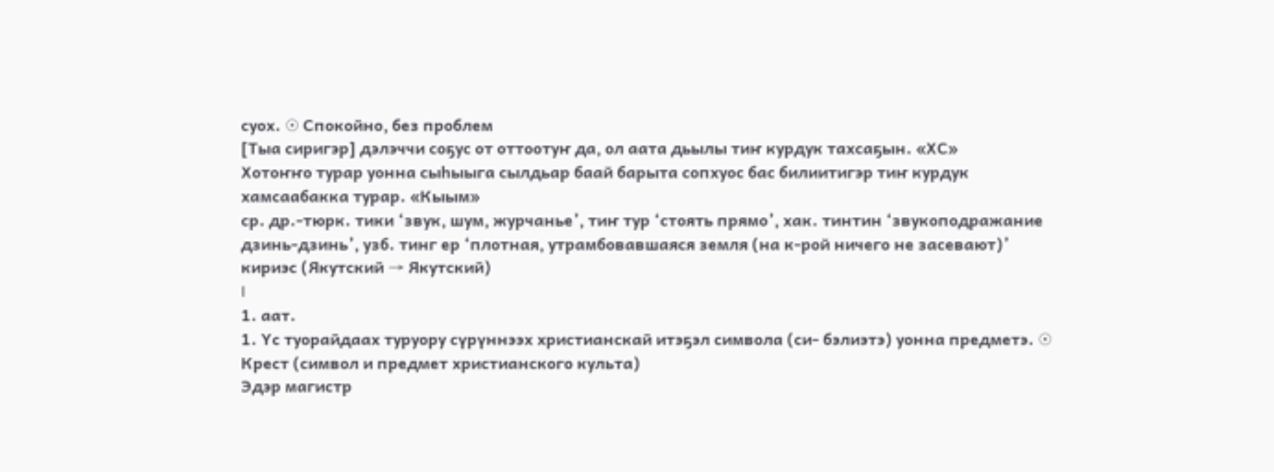суох. ☉ Спокойно, без проблем
[Тыа сиригэр] дэлэччи соҕус от оттоотуҥ да, ол аата дьылы тиҥ курдук тахсаҕын. «ХС»
Хотоҥҥо турар уонна сыһыыга сылдьар баай барыта сопхуос бас билиитигэр тиҥ курдук хамсаабакка турар. «Кыым»
ср. др.-тюрк. тики ‘звук, шум, журчанье’, тиҥ тур ‘стоять прямо’, хак. тинтин ‘звукоподражание дзинь-дзинь’, узб. тинг ер ‘плотная, утрамбовавшаяся земля (на к-рой ничего не засевают)’
кириэс (Якутский → Якутский)
I
1. аат.
1. Үс туорайдаах туруору сүрүннээх христианскай итэҕэл символа (си- бэлиэтэ) уонна предметэ. ☉ Крест (символ и предмет христианского культа)
Эдэр магистр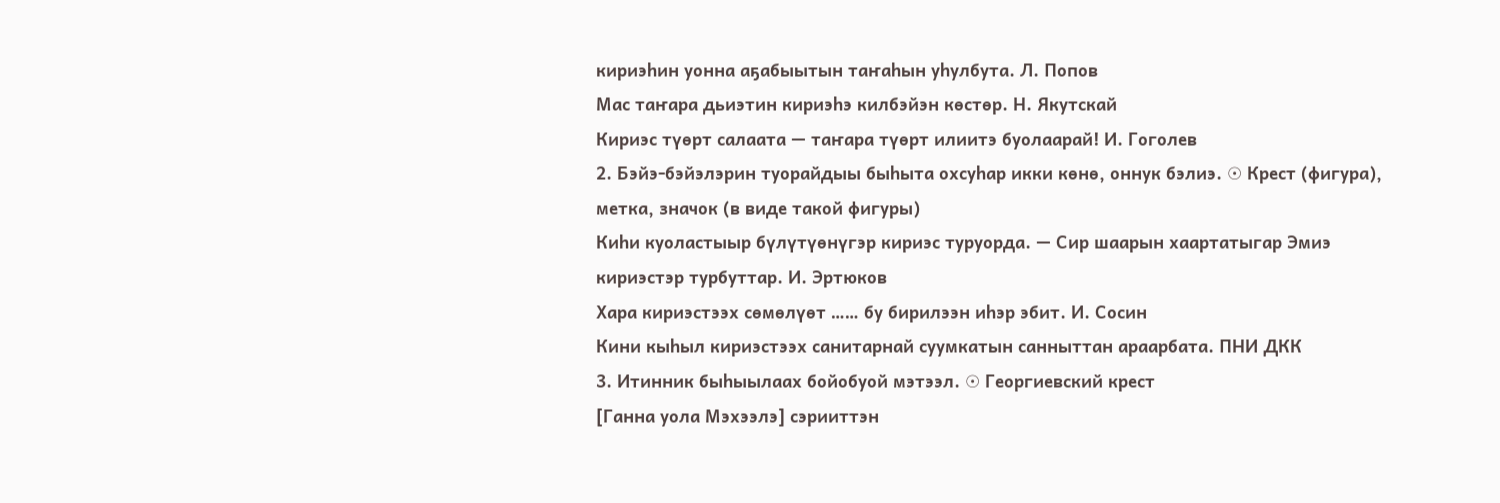кириэһин уонна аҕабыытын таҥаһын уһулбута. Л. Попов
Мас таҥара дьиэтин кириэһэ килбэйэн көстөр. Н. Якутскай
Кириэс түөрт салаата — таҥара түөрт илиитэ буолаарай! И. Гоголев
2. Бэйэ-бэйэлэрин туорайдыы быһыта охсуһар икки көнө, оннук бэлиэ. ☉ Крест (фигура), метка, значок (в виде такой фигуры)
Киһи куоластыыр бүлүтүөнүгэр кириэс туруорда. — Сир шаарын хаартатыгар Эмиэ кириэстэр турбуттар. И. Эртюков
Хара кириэстээх сөмөлүөт …… бу бирилээн иһэр эбит. И. Сосин
Кини кыһыл кириэстээх санитарнай суумкатын санныттан араарбата. ПНИ ДКК
3. Итинник быһыылаах бойобуой мэтээл. ☉ Георгиевский крест
[Ганна уола Мэхээлэ] сэрииттэн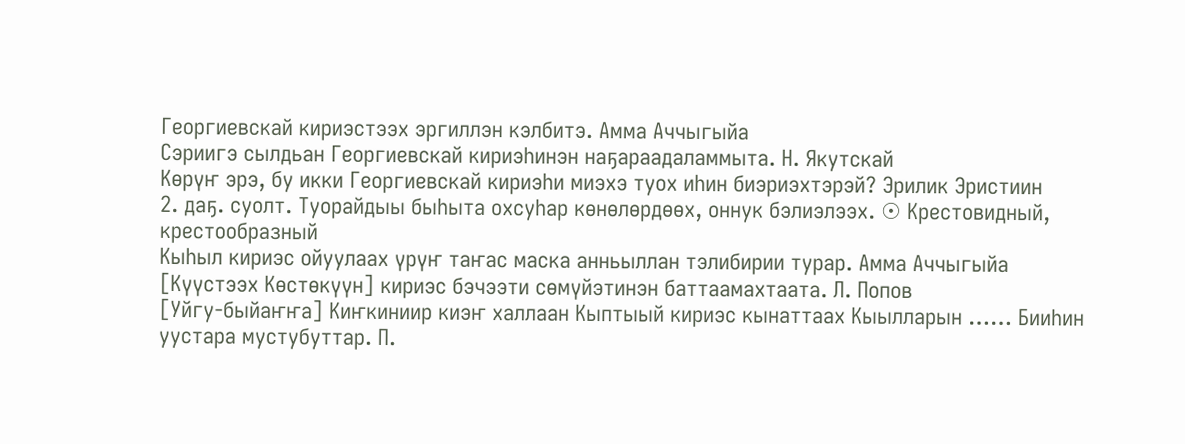Георгиевскай кириэстээх эргиллэн кэлбитэ. Амма Аччыгыйа
Сэриигэ сылдьан Георгиевскай кириэһинэн наҕараадаламмыта. Н. Якутскай
Көрүҥ эрэ, бу икки Георгиевскай кириэһи миэхэ туох иһин биэриэхтэрэй? Эрилик Эристиин
2. даҕ. суолт. Туорайдыы быһыта охсуһар көнөлөрдөөх, оннук бэлиэлээх. ☉ Крестовидный, крестообразный
Кыһыл кириэс ойуулаах үрүҥ таҥас маска анньыллан тэлибирии турар. Амма Аччыгыйа
[Күүстээх Көстөкүүн] кириэс бэчээти сөмүйэтинэн баттаамахтаата. Л. Попов
[Уйгу-быйаҥҥа] Киҥкиниир киэҥ халлаан Кыптыый кириэс кынаттаах Кыылларын …… Бииһин уустара мустубуттар. П.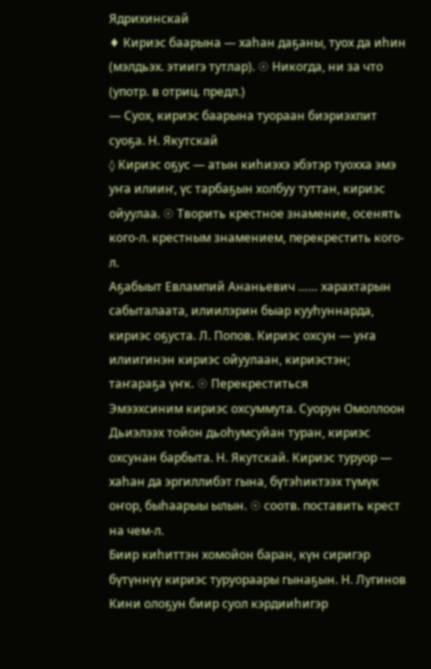Ядрихинскай
♦ Кириэс баарына — хаһан даҕаны, туох да иһин (мэлдьэх. этиигэ тутлар). ☉ Никогда, ни за что (употр. в отриц. предл.)
— Суох, кириэс баарына туораан биэриэхпит суоҕа. Н. Якутскай
◊ Кириэс оҕус — атын киһиэхэ эбэтэр туохха эмэ уҥа илииҥ, үс тарбаҕын холбуу туттан, кириэс ойуулаа. ☉ Творить крестное знамение, осенять кого-л. крестным знамением, перекрестить кого-л.
Аҕабыыт Евлампий Ананьевич …… харахтарын сабыталаата, илиилэрин быар кууһуннарда, кириэс оҕуста. Л. Попов. Кириэс охсун — уҥа илиигинэн кириэс ойуулаан, кириэстэн; таҥараҕа үҥк. ☉ Перекреститься
Эмээхсиним кириэс охсуммута. Суорун Омоллоон
Дьиэлээх тойон дьоһумсуйан туран, кириэс охсунан барбыта. Н. Якутскай. Кириэс туруор — хаһан да эргиллибэт гына, бүтэһиктээх түмүк оҥор, быһаарыы ылын. ☉ соотв. поставить крест на чем-л.
Биир киһиттэн хомойон баран, күн сиригэр бүтүннүү кириэс туруораары гынаҕын. Н. Лугинов
Кини олоҕун биир суол кэрдииһигэр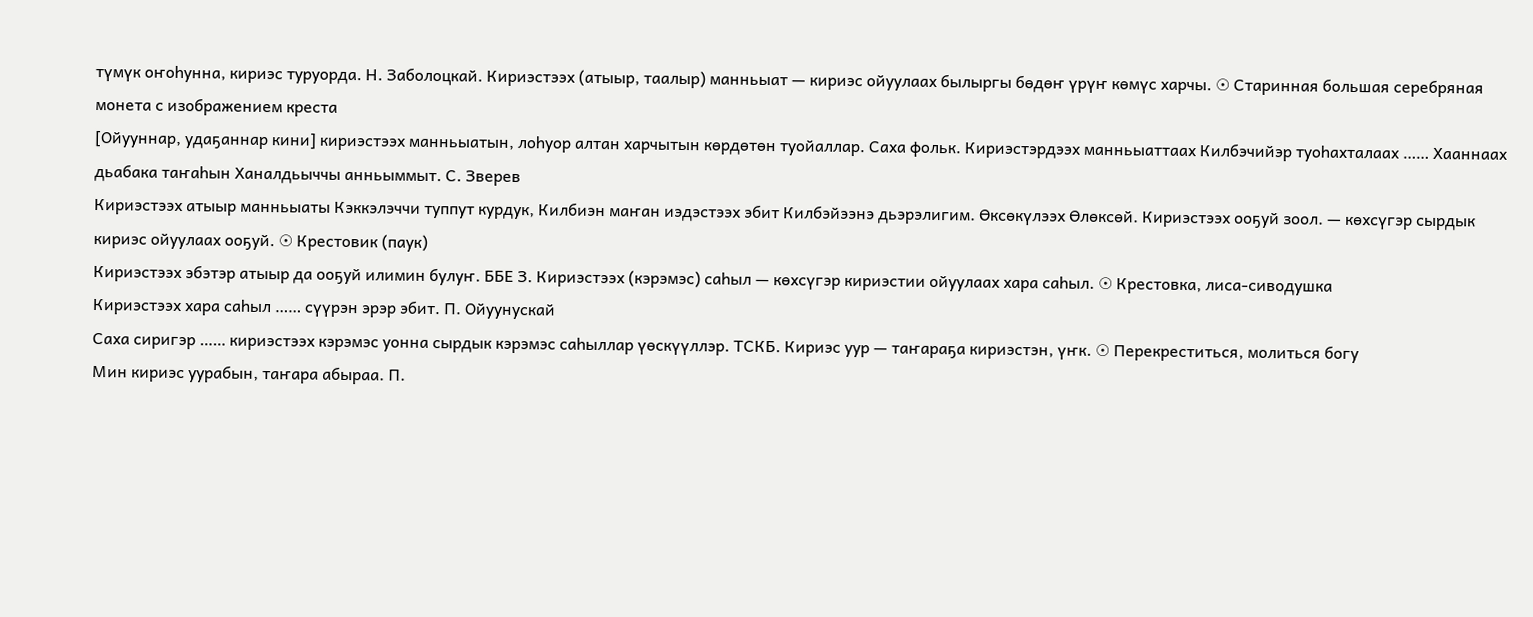түмүк оҥоһунна, кириэс туруорда. Н. Заболоцкай. Кириэстээх (атыыр, таалыр) манньыат — кириэс ойуулаах былыргы бөдөҥ үрүҥ көмүс харчы. ☉ Старинная большая серебряная монета с изображением креста
[Ойууннар, удаҕаннар кини] кириэстээх манньыатын, лоһуор алтан харчытын көрдөтөн туойаллар. Саха фольк. Кириэстэрдээх манньыаттаах Килбэчийэр туоһахталаах …… Хааннаах дьабака таҥаһын Ханалдьыччы анньыммыт. С. Зверев
Кириэстээх атыыр манньыаты Кэккэлэччи туппут курдук, Килбиэн маҥан иэдэстээх эбит Килбэйээнэ дьэрэлигим. Өксөкүлээх Өлөксөй. Кириэстээх ооҕуй зоол. — көхсүгэр сырдык кириэс ойуулаах ооҕуй. ☉ Крестовик (паук)
Кириэстээх эбэтэр атыыр да ооҕуй илимин булуҥ. ББЕ З. Кириэстээх (кэрэмэс) саһыл — көхсүгэр кириэстии ойуулаах хара саһыл. ☉ Крестовка, лиса-сиводушка
Кириэстээх хара саһыл …… сүүрэн эрэр эбит. П. Ойуунускай
Саха сиригэр …… кириэстээх кэрэмэс уонна сырдык кэрэмэс саһыллар үөскүүллэр. ТСКБ. Кириэс уур — таҥараҕа кириэстэн, үҥк. ☉ Перекреститься, молиться богу
Мин кириэс уурабын, таҥара абыраа. П.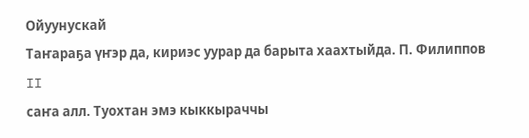Ойуунускай
Таҥараҕа үҥэр да, кириэс уурар да барыта хаахтыйда. П. Филиппов
II
саҥа алл. Туохтан эмэ кыккыраччы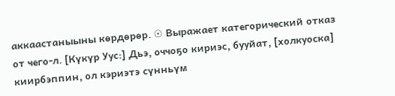аккаастаныыны көрдөрөр. ☉ Выражает категорический отказ от чего-л. [Күкүр Уус:] Дьэ, оччоҕо кириэс, бууйат, [холкуоска] киирбэппин, ол кэриэтэ сүнньүм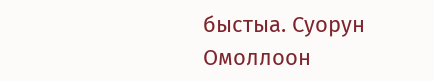быстыа. Суорун Омоллоон